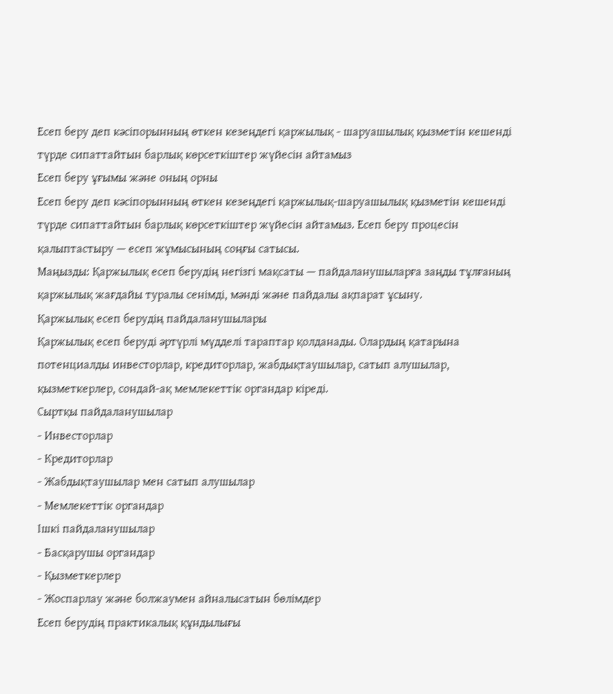Есеп беру деп кәсіпорынның өткен кезеңдегі қаржылық - шаруашылық қызметін кешенді түрде сипаттайтын барлық көрсеткіштер жүйесін айтамыз
Есеп беру ұғымы және оның орны
Есеп беру деп кәсіпорынның өткен кезеңдегі қаржылық-шаруашылық қызметін кешенді түрде сипаттайтын барлық көрсеткіштер жүйесін айтамыз. Есеп беру процесін қалыптастыру — есеп жұмысының соңғы сатысы.
Маңызды: Қаржылық есеп берудің негізгі мақсаты — пайдаланушыларға заңды тұлғаның қаржылық жағдайы туралы сенімді, мәнді және пайдалы ақпарат ұсыну.
Қаржылық есеп берудің пайдаланушылары
Қаржылық есеп беруді әртүрлі мүдделі тараптар қолданады. Олардың қатарына потенциалды инвесторлар, кредиторлар, жабдықтаушылар, сатып алушылар, қызметкерлер, сондай-ақ мемлекеттік органдар кіреді.
Сыртқы пайдаланушылар
- Инвесторлар
- Кредиторлар
- Жабдықтаушылар мен сатып алушылар
- Мемлекеттік органдар
Ішкі пайдаланушылар
- Басқарушы органдар
- Қызметкерлер
- Жоспарлау және болжаумен айналысатын бөлімдер
Есеп берудің практикалық құндылығы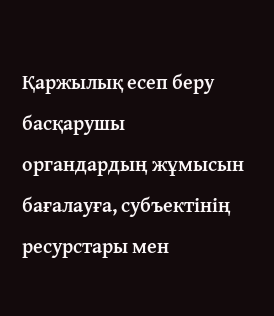Қаржылық есеп беру басқарушы органдардың жұмысын бағалауға, субъектінің ресурстары мен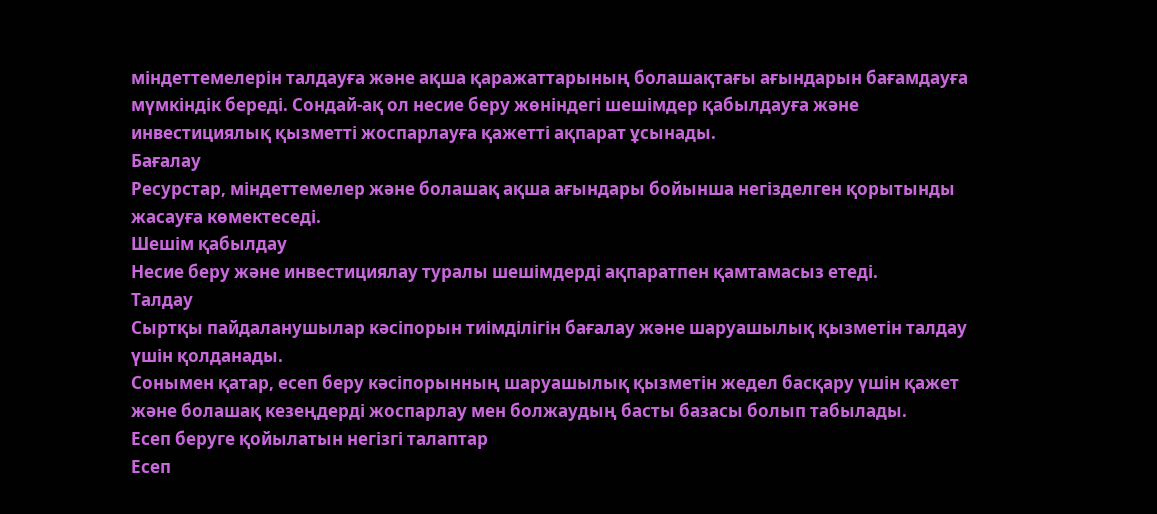міндеттемелерін талдауға және ақша қаражаттарының болашақтағы ағындарын бағамдауға мүмкіндік береді. Сондай-ақ ол несие беру жөніндегі шешімдер қабылдауға және инвестициялық қызметті жоспарлауға қажетті ақпарат ұсынады.
Бағалау
Ресурстар, міндеттемелер және болашақ ақша ағындары бойынша негізделген қорытынды жасауға көмектеседі.
Шешім қабылдау
Несие беру және инвестициялау туралы шешімдерді ақпаратпен қамтамасыз етеді.
Талдау
Сыртқы пайдаланушылар кәсіпорын тиімділігін бағалау және шаруашылық қызметін талдау үшін қолданады.
Сонымен қатар, есеп беру кәсіпорынның шаруашылық қызметін жедел басқару үшін қажет және болашақ кезеңдерді жоспарлау мен болжаудың басты базасы болып табылады.
Есеп беруге қойылатын негізгі талаптар
Есеп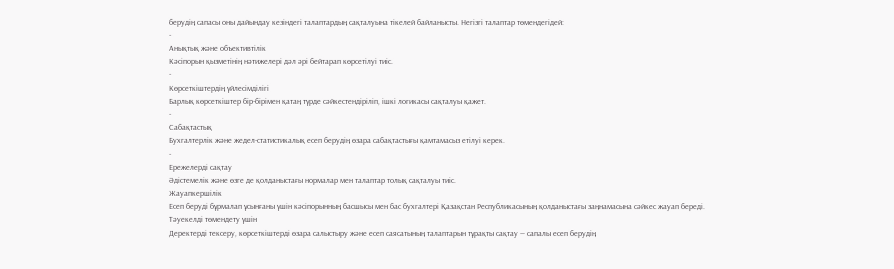берудің сапасы оны дайындау кезіндегі талаптардың сақталуына тікелей байланысты. Негізгі талаптар төмендегідей:
-
Анықтық және объективтілік
Кәсіпорын қызметінің нәтижелері дәл әрі бейтарап көрсетілуі тиіс.
-
Көрсеткіштердің үйлесімділігі
Барлық көрсеткіштер бір-бірімен қатаң түрде сәйкестендіріліп, ішкі логикасы сақталуы қажет.
-
Сабақтастық
Бухгалтерлік және жедел-статистикалық есеп берудің өзара сабақтастығы қамтамасыз етілуі керек.
-
Ережелерді сақтау
Әдістемелік және өзге де қолданыстағы нормалар мен талаптар толық сақталуы тиіс.
Жауапкершілік
Есеп беруді бұрмалап ұсынғаны үшін кәсіпорынның басшысы мен бас бухгалтері Қазақстан Республикасының қолданыстағы заңнамасына сәйкес жауап береді.
Тәуекелді төмендету үшін
Деректерді тексеру, көрсеткіштерді өзара салыстыру және есеп саясатының талаптарын тұрақты сақтау — сапалы есеп берудің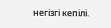негізгі кепілі.